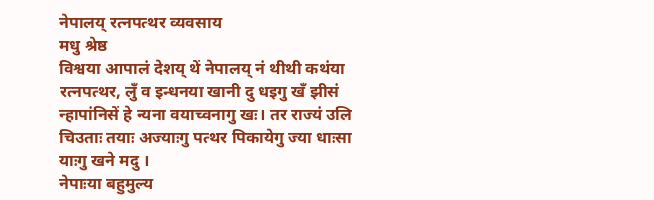नेपालय् रत्नपत्थर व्यवसाय
मधु श्रेष्ठ
विश्वया आपालं देशय् थें नेपालय् नं थीथी कथंया रत्नपत्थर, लुँ व इन्धनया खानी दु धइगु खँ झीसं न्हापांनिसें हे न्यना वयाच्वनागु खः। तर राज्यं उलि चिउताः तयाः अज्याःगु पत्थर पिकायेगु ज्या धाःसा याःगु खने मदु ।
नेपाःया बहुमुल्य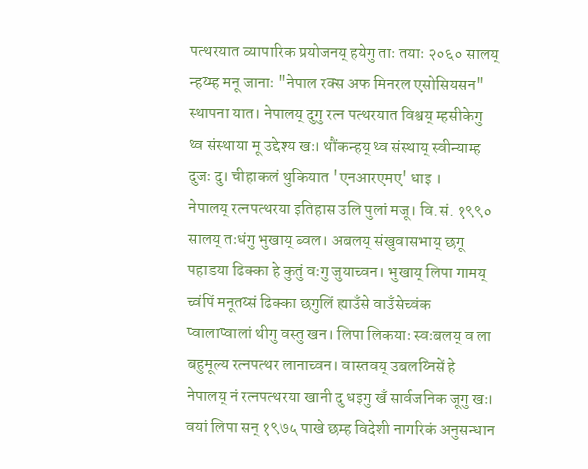पत्थरयात व्यापारिक प्रयोजनय् हयेगु ताः तयाः २०६० सालय् न्हय्म्ह मनू जानाः "नेपाल रक्स अफ मिनरल एसोसियसन" स्थापना यात। नेपालय् दुगु रत्न पत्थरयात विश्वय् म्हसीकेगु थ्व संस्थाया मू उद्देश्य खः। थौंकन्हय् थ्व संस्थाय् स्वीन्याम्ह दुजः दु। चीहाकलं थुकियात 'एनआरएमए' धाइ ।
नेपालय् रत्नपत्थरया इतिहास उलि पुलां मजू। वि.सं. १९९० सालय् तःधंगु भुखाय् ब्वल। अबलय् संखुवासभाय् छगू पहाडया ढिक्का हे कुतुं वःगु जुयाच्वन। भुखाय् लिपा गामय् च्वंपिं मनूतय्सं ढिक्का छगुलिं ह्याउँसे वाउँसेच्वंक प्वालाप्वालां थीगु वस्तु खन। लिपा लिकयाः स्वःबलय् व ला बहुमूल्य रत्नपत्थर लानाच्वन। वास्तवय् उबलय्निसें हे नेपालय् नं रत्नपत्थरया खानी दु धइगु खँ सार्वजनिक जूगु खः। वयां लिपा सन् १९७५ पाखे छम्ह विदेशी नागरिकं अनुसन्धान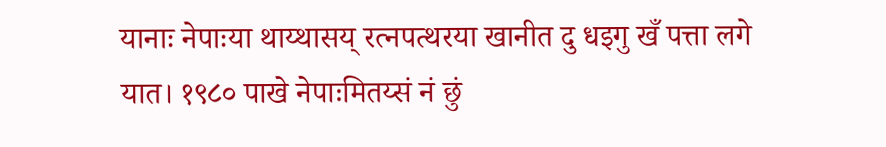यानाः नेपाःया थाय्थासय् रत्नपत्थरया खानीत दु धइगु खँ पत्ता लगे यात। १९८० पाखे नेपाःमितय्सं नं छुं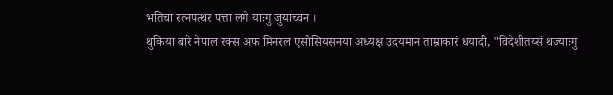भतिचा रत्नपत्थर पत्ता लगे याःगु जुयाच्वन ।
थुकिया बारे नेपाल रक्स अफ मिनरल एसोसियसनया अध्यक्ष उदयमान ताम्राकारं धयादी, "विदेशीतय्सं थज्याःगु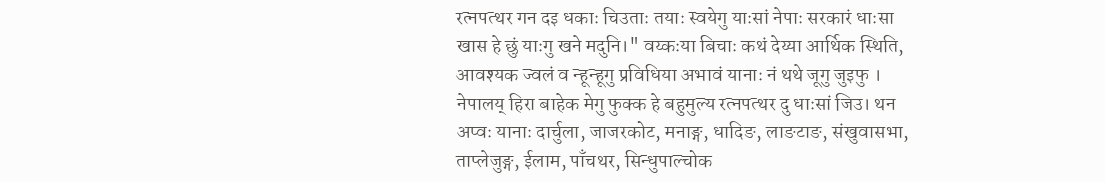रत्नपत्थर गन दइ धकाः चिउताः तयाः स्वयेगु याःसां नेपाः सरकारं धाःसा खास हे छुं याःगु खने मदुनि।" वय्कःया बिचाः कथं देय्या आर्थिक स्थिति, आवश्यक ज्वलं व न्हून्हूगु प्रविधिया अभावं यानाः नं थथे जूगु जुइफु ।
नेपालय् हिरा बाहेक मेगु फुक्क हे बहुमुल्य रत्नपत्थर दु धाःसां जिउ। थन अप्वः यानाः दार्चुला, जाजरकोट, मनाङ्ग, धादिङ, लाङटाङ, संखुवासभा, ताप्लेजुङ्ग, ईलाम, पाँचथर, सिन्धुपाल्चोक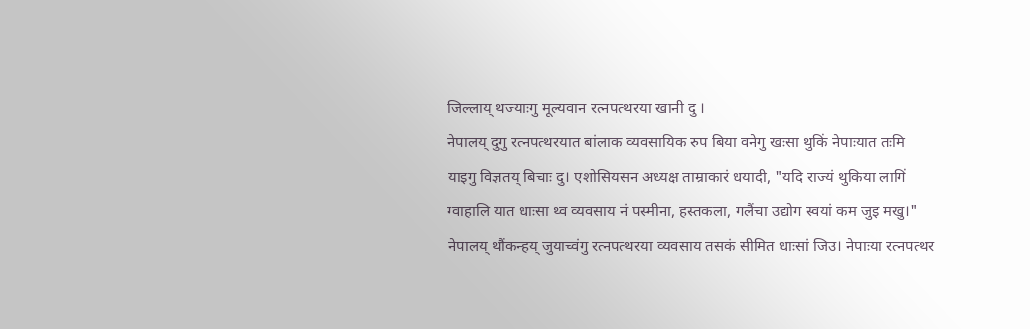जिल्लाय् थज्याःगु मूल्यवान रत्नपत्थरया खानी दु ।
नेपालय् दुगु रत्नपत्थरयात बांलाक व्यवसायिक रुप बिया वनेगु खःसा थुकिं नेपाःयात तःमि याइगु विज्ञतय् बिचाः दु। एशोसियसन अध्यक्ष ताम्राकारं धयादी, "यदि राज्यं थुकिया लागिं ग्वाहालि यात धाःसा थ्व व्यवसाय नं पस्मीना, हस्तकला, गलैंचा उद्योग स्वयां कम जुइ मखु।"
नेपालय् थौंकन्हय् जुयाच्वंगु रत्नपत्थरया व्यवसाय तसकं सीमित धाःसां जिउ। नेपाःया रत्नपत्थर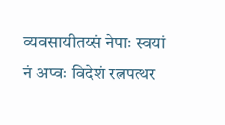व्यवसायीतय्सं नेपाः स्वयां नं अप्वः विदेशं रत्नपत्थर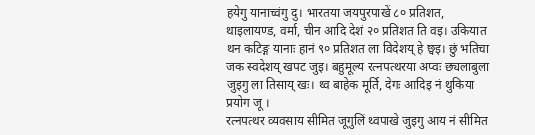हयेगु यानाच्वंगु दु। भारतया जयपुरपाखें ८० प्रतिशत, थाइलायण्ड, वर्मा, चीन आदि देशं २० प्रतिशत ति वइ। उकियात थन कटिङ्ग यानाः हानं ९० प्रतिशत ला विदेशय् हे छ्वइ। छुं भतिचा जक स्वदेशय् खपट जुइ। बहुमूल्य रत्नपत्थरया अप्वः छ्यलाबुला जुइगु ला तिसाय् खः। थ्व बाहेक मूर्ति, देगः आदिइ नं थुकिया प्रयोग जू ।
रत्नपत्थर व्यवसाय सीमित जूगुलिं थ्वपाखे जुइगु आय नं सीमित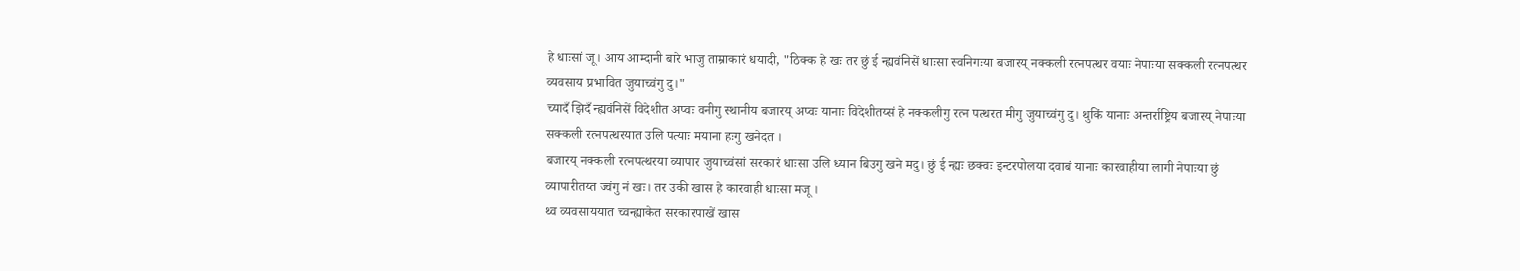हे धाःसां जू। आय आम्दानी बारे भाजु ताम्राकारं धयादी, "ठिक्क हे खः तर छुं ई न्ह्यवंनिसें धाःसा स्वनिगःया बजारय् नक्कली रत्नपत्थर वयाः नेपाःया सक्कली रत्नपत्थर व्यवसाय प्रभावित जुयाच्वंगु दु।"
च्यादँ झिदँ न्ह्यवंनिसें विदेशीत अप्वः वनीगु स्थानीय बजारय् अप्वः यानाः विदेशीतय्सं हे नक्कलीगु रत्न पत्थरत मीगु जुयाच्वंगु दु। थुकिं यानाः अन्तर्राष्ट्रिय बजारय् नेपाःया सक्कली रत्नपत्थरयात उलि पत्याः मयाना हःगु खनेदत ।
बजारय् नक्कली रत्नपत्थरया व्यापार जुयाच्वंसां सरकारं धाःसा उलि ध्यान बिउगु खने मदु। छुं ई न्ह्यः छक्वः इन्टरपोलया दवाबं यानाः कारवाहीया लागी नेपाःया छुं व्यापारीतय्त ज्वंगु नं खः। तर उकी खास हे कारवाही धाःसा मजू ।
थ्व व्यवसाययात च्वन्ह्याकेत सरकारपाखें खास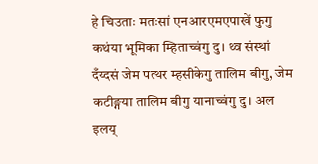हे चिउताः मतःसां एनआरएमएपाखें फुगु कथंया भूमिका म्हिताच्वंगु दु। थ्व संस्थां दँय्दसं जेम पत्थर म्हसीकेगु तालिम बीगु, जेम कटीङ्गया तालिम बीगु यानाच्वंगु दु। अल इलय्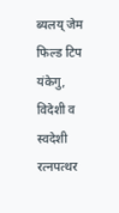ब्यलय् जेम फिल्ड टिप यंकेगु, विदेशी व स्वदेशी रत्नपत्थर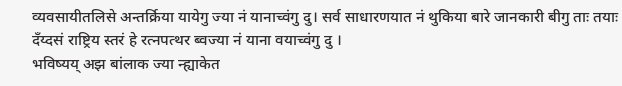व्यवसायीतलिसे अन्तर्क्रिया यायेगु ज्या नं यानाच्वंगु दु। सर्व साधारणयात नं थुकिया बारे जानकारी बीगु ताः तयाः दँय्दसं राष्ट्रिय स्तरं हे रत्नपत्थर ब्वज्या नं याना वयाच्वंगु दु ।
भविष्यय् अझ बांलाक ज्या न्ह्याकेत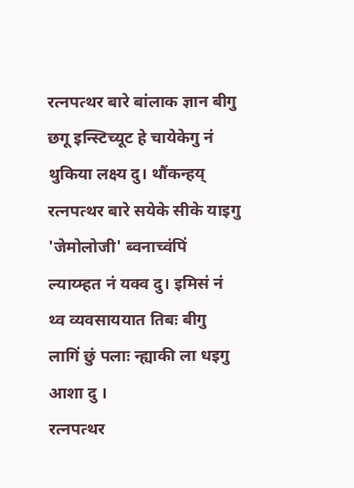रत्नपत्थर बारे बांलाक ज्ञान बीगु छगू इन्स्टिच्यूट हे चायेकेगु नं थुकिया लक्ष्य दु। थौंकन्हय् रत्नपत्थर बारे सयेके सीके याइगु 'जेमोलोजी' ब्वनाच्वंपिं ल्याय्म्हत नं यक्व दु। इमिसं नं थ्व व्यवसाययात तिबः बीगु लागिं छुं पलाः न्ह्याकी ला धइगु आशा दु ।
रत्नपत्थर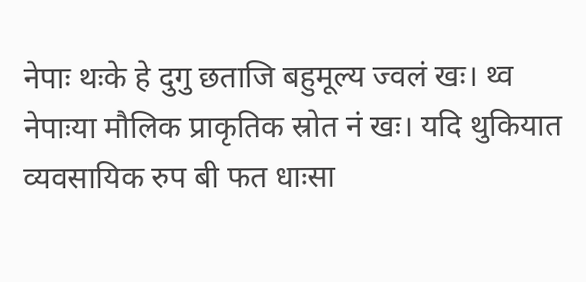नेपाः थःके हे दुगु छताजि बहुमूल्य ज्वलं खः। थ्व नेपाःया मौलिक प्राकृतिक स्रोत नं खः। यदि थुकियात व्यवसायिक रुप बी फत धाःसा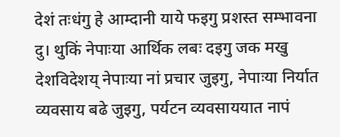देशं तःधंगु हे आम्दानी याये फइगु प्रशस्त सम्भावना दु। थुकिं नेपाःया आर्थिक लबः दइगु जक मखु देशविदेशय् नेपाःया नां प्रचार जुइगु, नेपाःया निर्यात व्यवसाय बढे जुइगु, पर्यटन व्यवसाययात नापं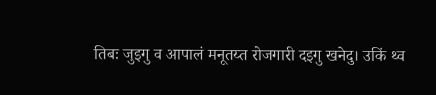तिबः जुइगु व आपालं मनूतय्त रोजगारी दइगु खनेदु। उकिं थ्व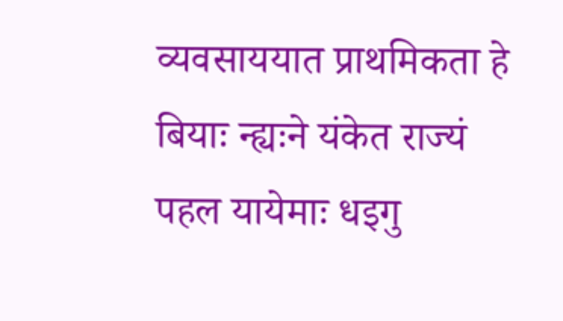व्यवसाययात प्राथमिकता हे बियाः न्ह्यःने यंकेत राज्यं पहल यायेमाः धइगु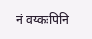नं वय्कःपिनि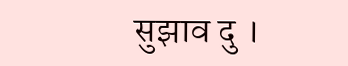सुझाव दु ।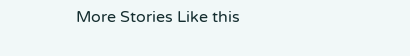More Stories Like this